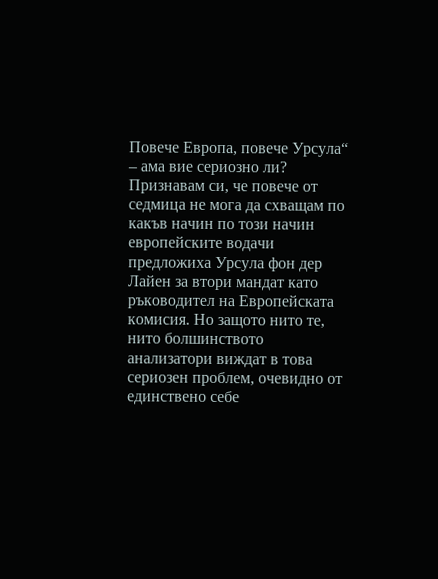Повече Европа, повече Урсула“ – ама вие сериозно ли?
Признавам си, че повече от седмица не мога да схващам по какъв начин по този начин европейските водачи предложиха Урсула фон дер Лайен за втори мандат като ръководител на Европейската комисия. Но защото нито те, нито болшинството анализатори виждат в това сериозен проблем, очевидно от единствено себе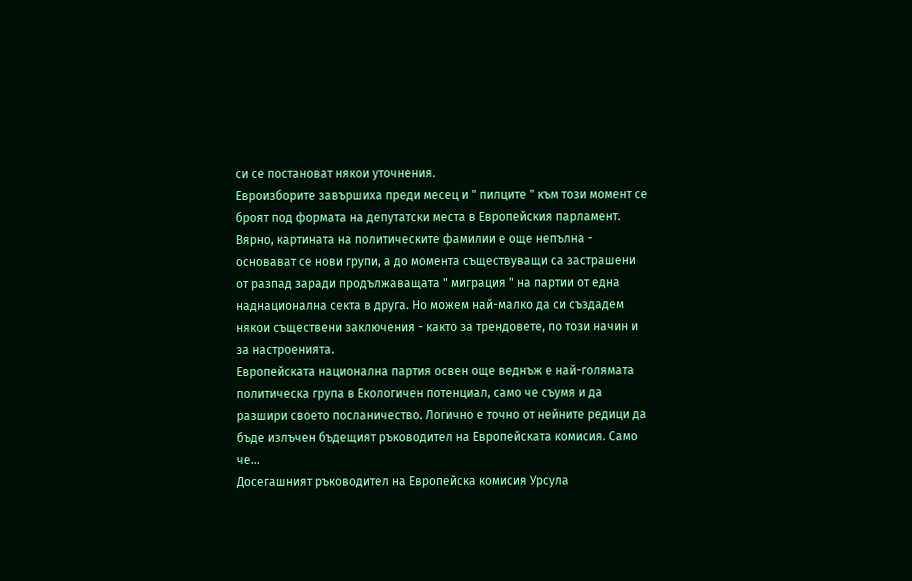си се постановат някои уточнения.
Евроизборите завършиха преди месец и " пилците " към този момент се броят под формата на депутатски места в Европейския парламент. Вярно, картината на политическите фамилии е още непълна - основават се нови групи, а до момента съществуващи са застрашени от разпад заради продължаващата " миграция " на партии от една наднационална секта в друга. Но можем най-малко да си създадем някои съществени заключения - както за трендовете, по този начин и за настроенията.
Европейската национална партия освен още веднъж е най-голямата политическа група в Екологичен потенциал, само че съумя и да разшири своето посланичество. Логично е точно от нейните редици да бъде излъчен бъдещият ръководител на Европейската комисия. Само че...
Досегашният ръководител на Европейска комисия Урсула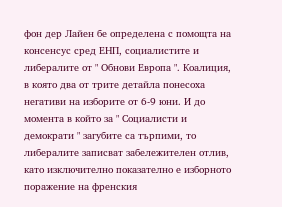фон дер Лайен бе определена с помощта на консенсус сред ЕНП, социалистите и либералите от " Обнови Европа ". Коалиция, в която два от трите детайла понесоха негативи на изборите от 6-9 юни. И до момента в който за " Социалисти и демократи " загубите са търпими, то либералите записват забележителен отлив, като изключително показателно е изборното поражение на френския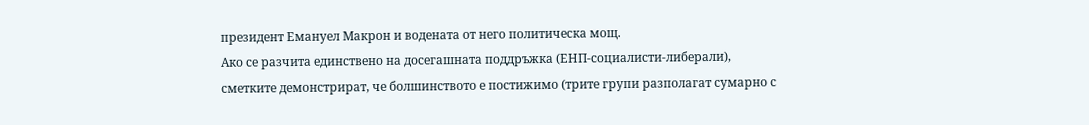президент Емануел Макрон и водената от него политическа мощ.
Ако се разчита единствено на досегашната поддръжка (ЕНП-социалисти-либерали), сметките демонстрират, че болшинството е постижимо (трите групи разполагат сумарно с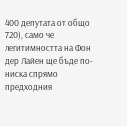400 депутата от общо 720), само че легитимността на Фон дер Лайен ще бъде по-ниска спрямо предходния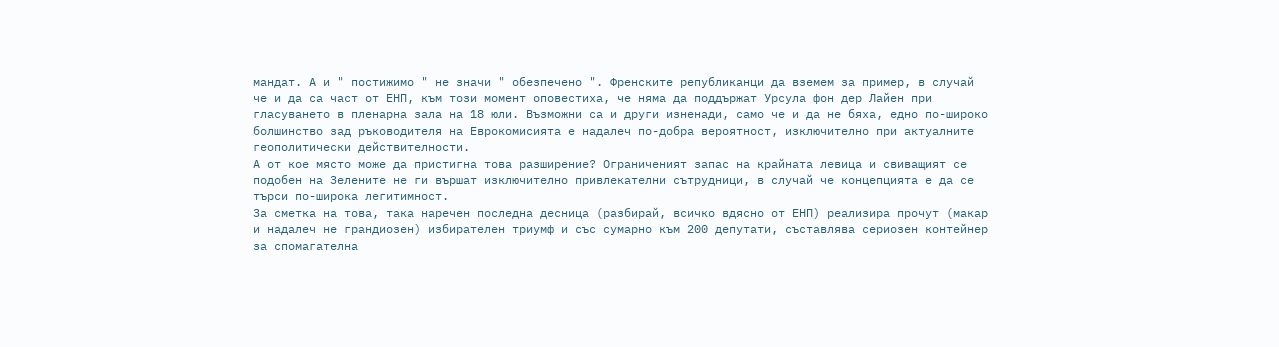мандат. А и " постижимо " не значи " обезпечено ". Френските републиканци да вземем за пример, в случай че и да са част от ЕНП, към този момент оповестиха, че няма да поддържат Урсула фон дер Лайен при гласуването в пленарна зала на 18 юли. Възможни са и други изненади, само че и да не бяха, едно по-широко болшинство зад ръководителя на Еврокомисията е надалеч по-добра вероятност, изключително при актуалните геополитически действителности.
А от кое място може да пристигна това разширение? Ограниченият запас на крайната левица и свиващият се подобен на Зелените не ги вършат изключително привлекателни сътрудници, в случай че концепцията е да се търси по-широка легитимност.
За сметка на това, така наречен последна десница (разбирай, всичко вдясно от ЕНП) реализира прочут (макар и надалеч не грандиозен) избирателен триумф и със сумарно към 200 депутати, съставлява сериозен контейнер за спомагателна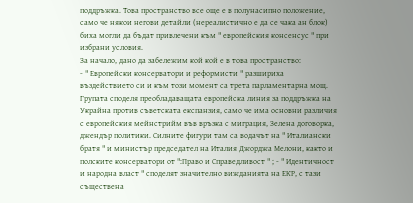поддръжка. Това пространство все още е в полунасипно положение, само че някои негови детайли (нереалистично е да се чака ан блок) биха могли да бъдат привлечени към " европейския консенсус " при избрани условия.
За начало, дано да забележим кой кой е в това пространство:
- " Европейски консерватори и реформисти " разшириха въздействието си и към този момент са трета парламентарна мощ. Групата споделя преобладаващата европейска линия за поддръжка на Украйна против съветската експанзия, само че има основни различия с европейския мейнстрийм във връзка с миграция, Зелена договорка, джендър политики. Силните фигури там са водачът на " Италиански братя " и министър председател на Италия Джорджа Мелони, както и полските консерватори от ":Право и Справедливост " ; - " Идентичност и народна власт " споделят значително вижданията на ЕКР, с тази съществена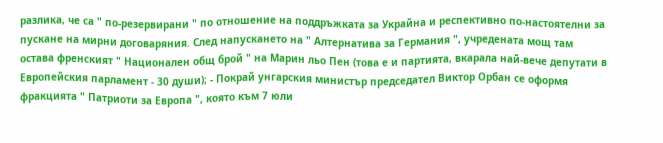разлика, че са " по-резервирани " по отношение на поддръжката за Украйна и респективно по-настоятелни за пускане на мирни договаряния. След напускането на " Алтернатива за Германия ", учредената мощ там остава френският " Национален общ брой " на Марин льо Пен (това е и партията, вкарала най-вече депутати в Европейския парламент - 30 души); - Покрай унгарския министър председател Виктор Орбан се оформя фракцията " Патриоти за Европа ", която към 7 юли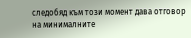следобяд към този момент дава отговор на минималните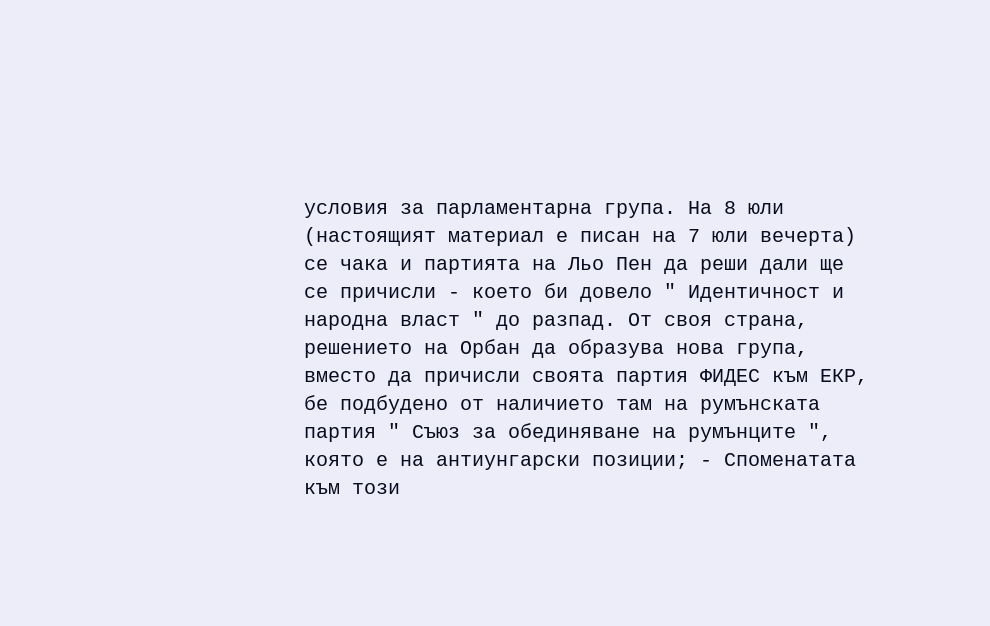условия за парламентарна група. На 8 юли (настоящият материал е писан на 7 юли вечерта) се чака и партията на Льо Пен да реши дали ще се причисли - което би довело " Идентичност и народна власт " до разпад. От своя страна, решението на Орбан да образува нова група, вместо да причисли своята партия ФИДЕС към ЕКР, бе подбудено от наличието там на румънската партия " Съюз за обединяване на румънците ", която е на антиунгарски позиции; - Споменатата към този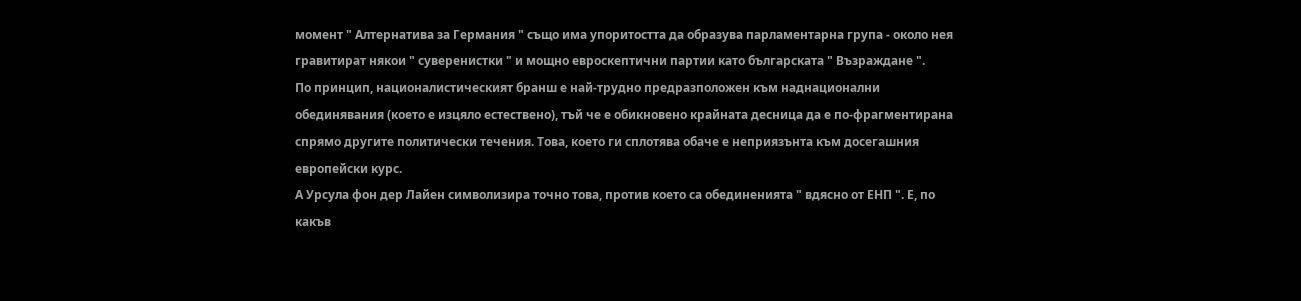момент " Алтернатива за Германия " също има упоритостта да образува парламентарна група - около нея гравитират някои " суверенистки " и мощно евроскептични партии като българската " Възраждане ".
По принцип, националистическият бранш е най-трудно предразположен към наднационални обединявания (което е изцяло естествено), тъй че е обикновено крайната десница да е по-фрагментирана спрямо другите политически течения. Това, което ги сплотява обаче е неприязънта към досегашния европейски курс.
А Урсула фон дер Лайен символизира точно това, против което са обединенията " вдясно от ЕНП ". Е, по какъв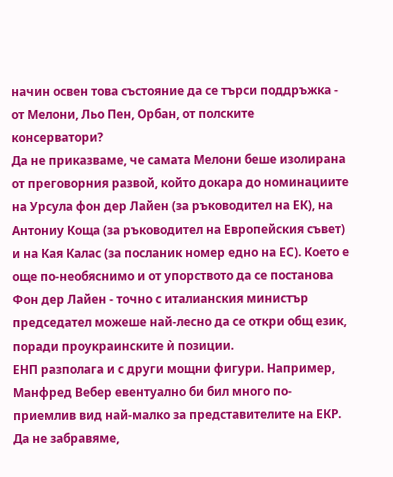начин освен това състояние да се търси поддръжка - от Мелони, Льо Пен, Орбан, от полските консерватори?
Да не приказваме, че самата Мелони беше изолирана от преговорния развой, който докара до номинациите на Урсула фон дер Лайен (за ръководител на ЕК), на Антониу Коща (за ръководител на Европейския съвет) и на Кая Калас (за посланик номер едно на ЕС). Което е още по-необяснимо и от упорството да се постанова Фон дер Лайен - точно с италианския министър председател можеше най-лесно да се откри общ език, поради проукраинските ѝ позиции.
ЕНП разполага и с други мощни фигури. Например, Манфред Вебер евентуално би бил много по-приемлив вид най-малко за представителите на ЕКР. Да не забравяме,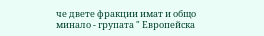че двете фракции имат и общо минало - групата " Европейска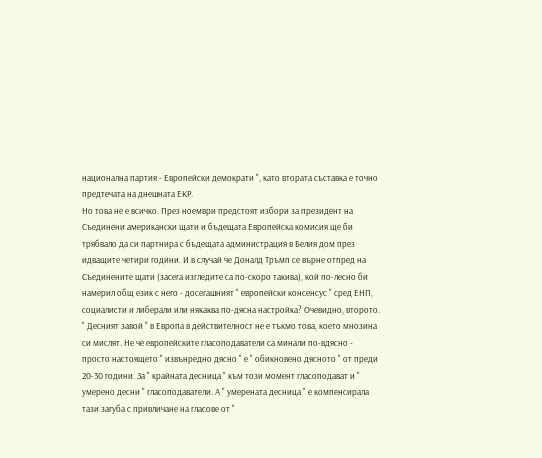национална партия - Европейски демократи ", като втората съставка е точно предтечата на днешната ЕКР.
Но това не е всичко. През ноември предстоят избори за президент на Съединени американски щати и бъдещата Европейска комисия ще би трябвало да си партнира с бъдещата администрация в Белия дом през идващите четири години. И в случай че Доналд Тръмп се върне отпред на Съединените щати (засега изгледите са по-скоро такива), кой по-лесно би намерил общ език с него - досегашният " европейски консенсус " сред ЕНП, социалисти и либерали или някаква по-дясна настройка? Очевидно, второто.
" Десният завой " в Европа в действителност не е тъкмо това, което мнозина си мислят. Не че европейските гласоподаватели са минали по-вдясно - просто настоящето " извънредно дясно " е " обикновено дясното " от преди 20-30 години. За " крайната десница " към този момент гласоподават и " умерено десни " гласоподаватели. А " умерената десница " е компенсирала тази загуба с привличане на гласове от "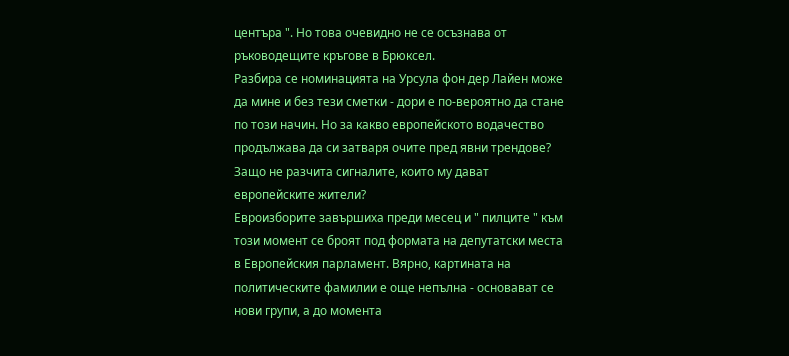центъра ". Но това очевидно не се осъзнава от ръководещите кръгове в Брюксел.
Разбира се номинацията на Урсула фон дер Лайен може да мине и без тези сметки - дори е по-вероятно да стане по този начин. Но за какво европейското водачество продължава да си затваря очите пред явни трендове? Защо не разчита сигналите, които му дават европейските жители?
Евроизборите завършиха преди месец и " пилците " към този момент се броят под формата на депутатски места в Европейския парламент. Вярно, картината на политическите фамилии е още непълна - основават се нови групи, а до момента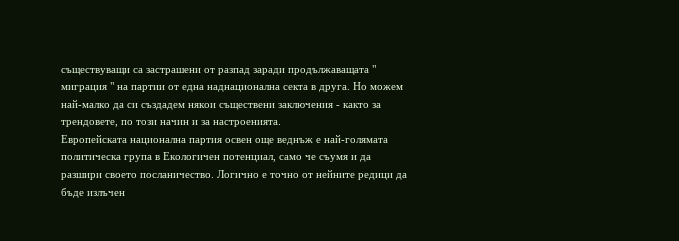съществуващи са застрашени от разпад заради продължаващата " миграция " на партии от една наднационална секта в друга. Но можем най-малко да си създадем някои съществени заключения - както за трендовете, по този начин и за настроенията.
Европейската национална партия освен още веднъж е най-голямата политическа група в Екологичен потенциал, само че съумя и да разшири своето посланичество. Логично е точно от нейните редици да бъде излъчен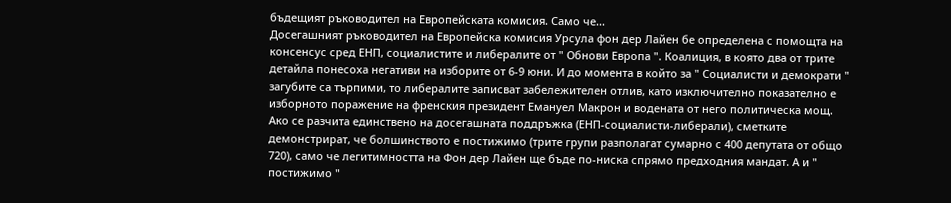бъдещият ръководител на Европейската комисия. Само че...
Досегашният ръководител на Европейска комисия Урсула фон дер Лайен бе определена с помощта на консенсус сред ЕНП, социалистите и либералите от " Обнови Европа ". Коалиция, в която два от трите детайла понесоха негативи на изборите от 6-9 юни. И до момента в който за " Социалисти и демократи " загубите са търпими, то либералите записват забележителен отлив, като изключително показателно е изборното поражение на френския президент Емануел Макрон и водената от него политическа мощ.
Ако се разчита единствено на досегашната поддръжка (ЕНП-социалисти-либерали), сметките демонстрират, че болшинството е постижимо (трите групи разполагат сумарно с 400 депутата от общо 720), само че легитимността на Фон дер Лайен ще бъде по-ниска спрямо предходния мандат. А и " постижимо "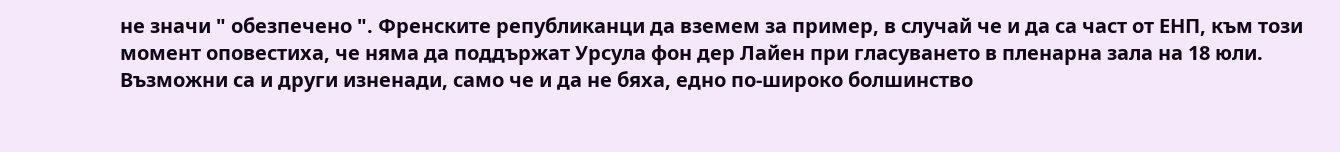не значи " обезпечено ". Френските републиканци да вземем за пример, в случай че и да са част от ЕНП, към този момент оповестиха, че няма да поддържат Урсула фон дер Лайен при гласуването в пленарна зала на 18 юли. Възможни са и други изненади, само че и да не бяха, едно по-широко болшинство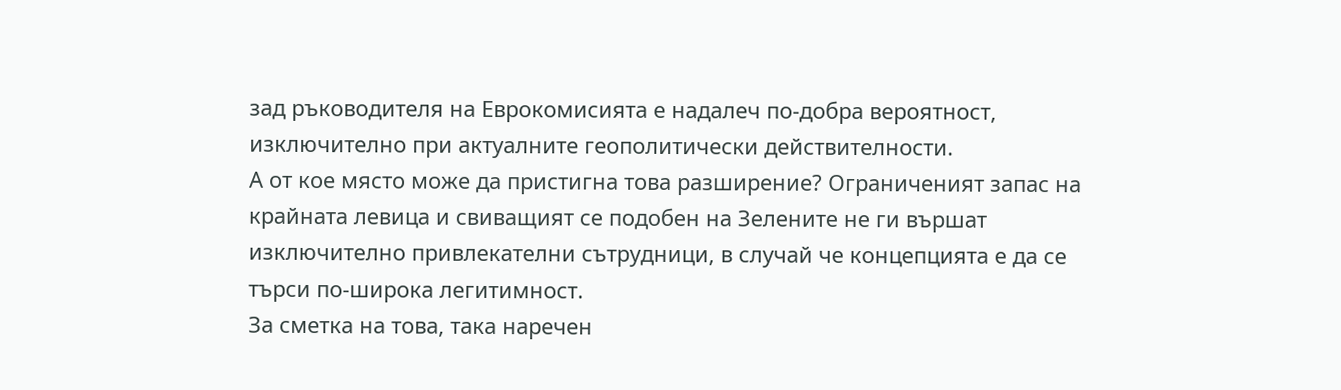зад ръководителя на Еврокомисията е надалеч по-добра вероятност, изключително при актуалните геополитически действителности.
А от кое място може да пристигна това разширение? Ограниченият запас на крайната левица и свиващият се подобен на Зелените не ги вършат изключително привлекателни сътрудници, в случай че концепцията е да се търси по-широка легитимност.
За сметка на това, така наречен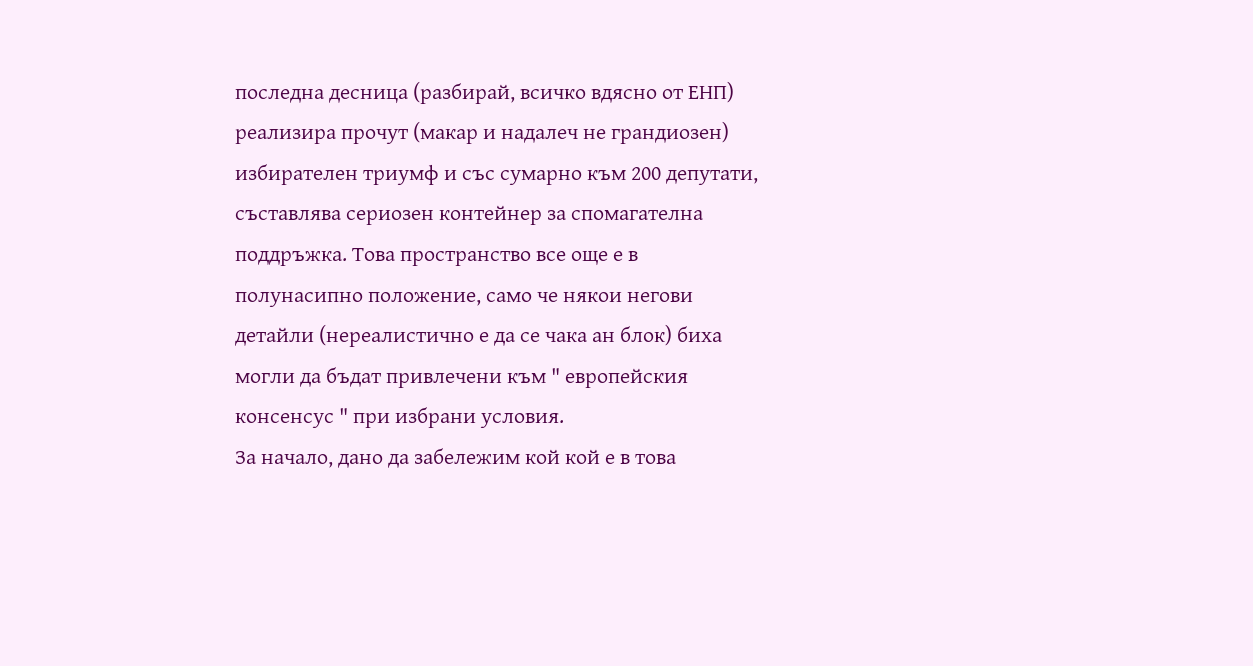последна десница (разбирай, всичко вдясно от ЕНП) реализира прочут (макар и надалеч не грандиозен) избирателен триумф и със сумарно към 200 депутати, съставлява сериозен контейнер за спомагателна поддръжка. Това пространство все още е в полунасипно положение, само че някои негови детайли (нереалистично е да се чака ан блок) биха могли да бъдат привлечени към " европейския консенсус " при избрани условия.
За начало, дано да забележим кой кой е в това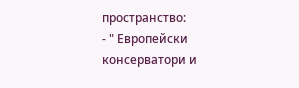пространство:
- " Европейски консерватори и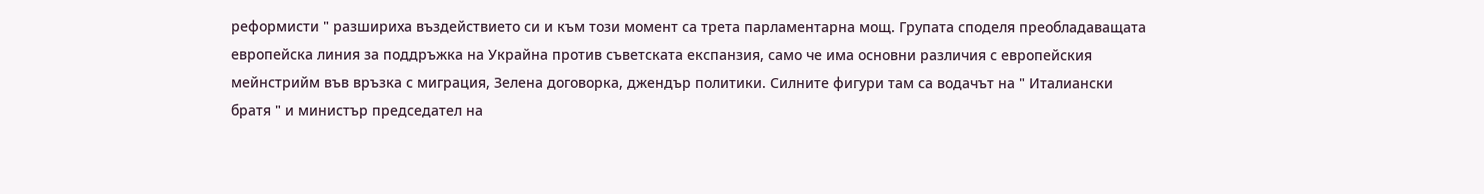реформисти " разшириха въздействието си и към този момент са трета парламентарна мощ. Групата споделя преобладаващата европейска линия за поддръжка на Украйна против съветската експанзия, само че има основни различия с европейския мейнстрийм във връзка с миграция, Зелена договорка, джендър политики. Силните фигури там са водачът на " Италиански братя " и министър председател на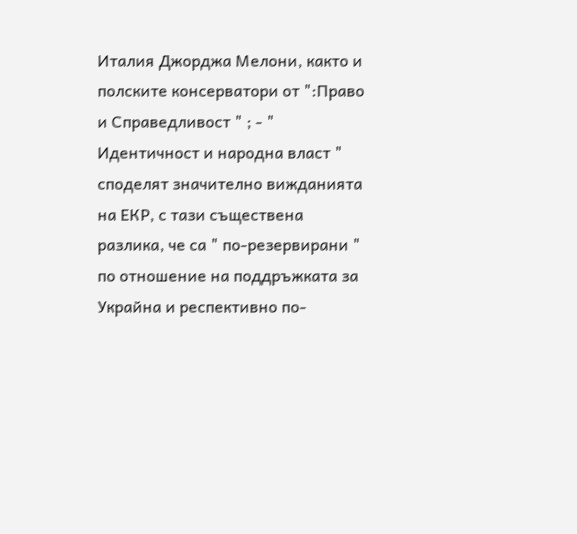Италия Джорджа Мелони, както и полските консерватори от ":Право и Справедливост " ; - " Идентичност и народна власт " споделят значително вижданията на ЕКР, с тази съществена разлика, че са " по-резервирани " по отношение на поддръжката за Украйна и респективно по-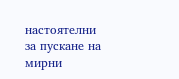настоятелни за пускане на мирни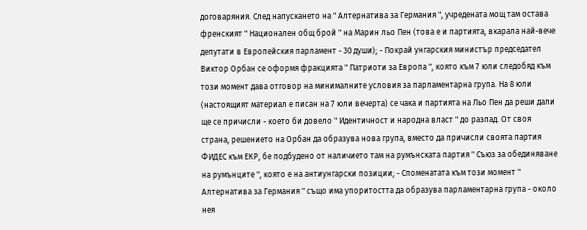договаряния. След напускането на " Алтернатива за Германия ", учредената мощ там остава френският " Национален общ брой " на Марин льо Пен (това е и партията, вкарала най-вече депутати в Европейския парламент - 30 души); - Покрай унгарския министър председател Виктор Орбан се оформя фракцията " Патриоти за Европа ", която към 7 юли следобяд към този момент дава отговор на минималните условия за парламентарна група. На 8 юли (настоящият материал е писан на 7 юли вечерта) се чака и партията на Льо Пен да реши дали ще се причисли - което би довело " Идентичност и народна власт " до разпад. От своя страна, решението на Орбан да образува нова група, вместо да причисли своята партия ФИДЕС към ЕКР, бе подбудено от наличието там на румънската партия " Съюз за обединяване на румънците ", която е на антиунгарски позиции; - Споменатата към този момент " Алтернатива за Германия " също има упоритостта да образува парламентарна група - около нея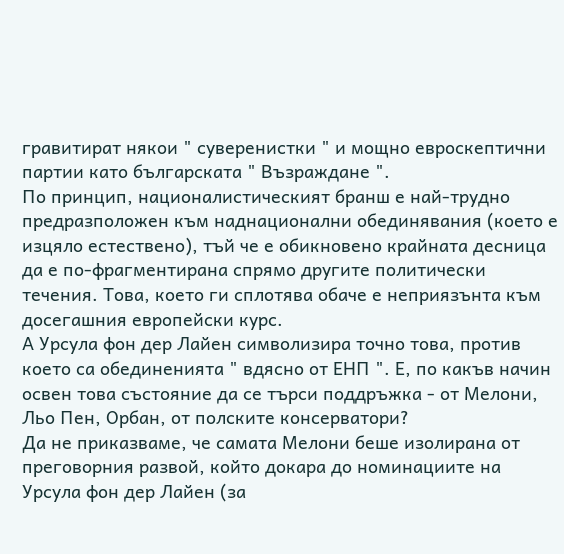гравитират някои " суверенистки " и мощно евроскептични партии като българската " Възраждане ".
По принцип, националистическият бранш е най-трудно предразположен към наднационални обединявания (което е изцяло естествено), тъй че е обикновено крайната десница да е по-фрагментирана спрямо другите политически течения. Това, което ги сплотява обаче е неприязънта към досегашния европейски курс.
А Урсула фон дер Лайен символизира точно това, против което са обединенията " вдясно от ЕНП ". Е, по какъв начин освен това състояние да се търси поддръжка - от Мелони, Льо Пен, Орбан, от полските консерватори?
Да не приказваме, че самата Мелони беше изолирана от преговорния развой, който докара до номинациите на Урсула фон дер Лайен (за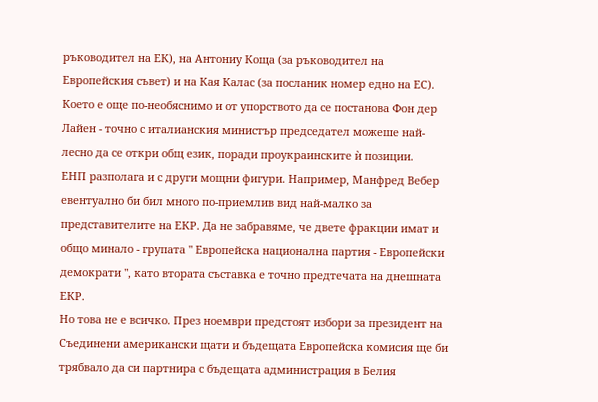ръководител на ЕК), на Антониу Коща (за ръководител на Европейския съвет) и на Кая Калас (за посланик номер едно на ЕС). Което е още по-необяснимо и от упорството да се постанова Фон дер Лайен - точно с италианския министър председател можеше най-лесно да се откри общ език, поради проукраинските ѝ позиции.
ЕНП разполага и с други мощни фигури. Например, Манфред Вебер евентуално би бил много по-приемлив вид най-малко за представителите на ЕКР. Да не забравяме, че двете фракции имат и общо минало - групата " Европейска национална партия - Европейски демократи ", като втората съставка е точно предтечата на днешната ЕКР.
Но това не е всичко. През ноември предстоят избори за президент на Съединени американски щати и бъдещата Европейска комисия ще би трябвало да си партнира с бъдещата администрация в Белия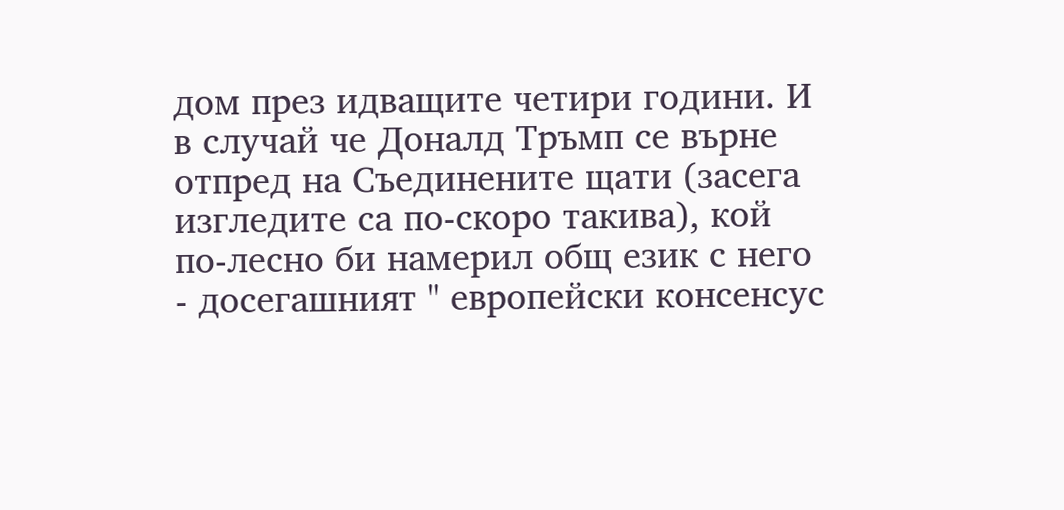дом през идващите четири години. И в случай че Доналд Тръмп се върне отпред на Съединените щати (засега изгледите са по-скоро такива), кой по-лесно би намерил общ език с него - досегашният " европейски консенсус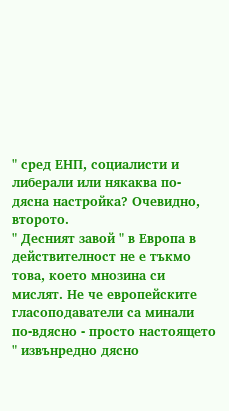" сред ЕНП, социалисти и либерали или някаква по-дясна настройка? Очевидно, второто.
" Десният завой " в Европа в действителност не е тъкмо това, което мнозина си мислят. Не че европейските гласоподаватели са минали по-вдясно - просто настоящето " извънредно дясно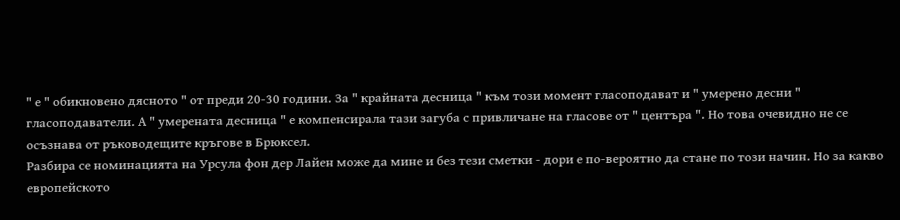" е " обикновено дясното " от преди 20-30 години. За " крайната десница " към този момент гласоподават и " умерено десни " гласоподаватели. А " умерената десница " е компенсирала тази загуба с привличане на гласове от " центъра ". Но това очевидно не се осъзнава от ръководещите кръгове в Брюксел.
Разбира се номинацията на Урсула фон дер Лайен може да мине и без тези сметки - дори е по-вероятно да стане по този начин. Но за какво европейското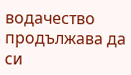водачество продължава да си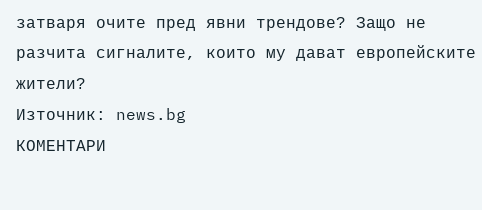затваря очите пред явни трендове? Защо не разчита сигналите, които му дават европейските жители?
Източник: news.bg
КОМЕНТАРИ